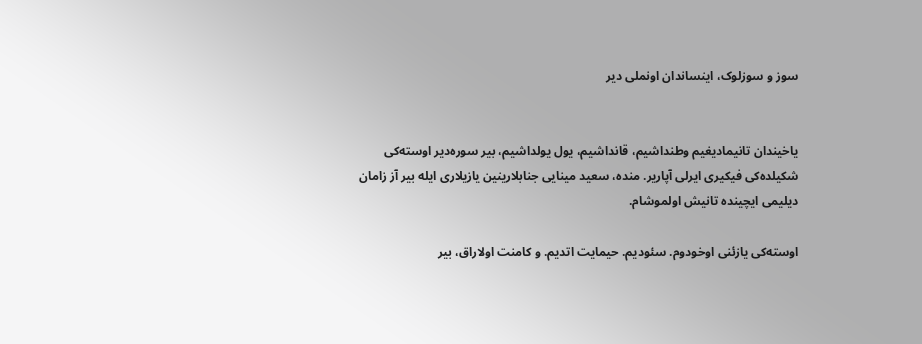سوز و سوزلوک، اینساندان اونملی دیر


یاخیندان تانیمادیغیم وطنداشیم، قانداشیم، یول یولداشیم، بیر سوره‌دیر اوسته‌کی شکیلده‌کی فیکیری ایرلی آپاریر. منده، سعید مینایی جنابلارینین یازیلاری ایله بیر آز زامان دیلیمی ایچینده تانیش اولموشام‌.

اوسته‌کی یازئنی اوخودوم. سئودیم. حیمایت اتدیم. و کامنت اولاراق، بیر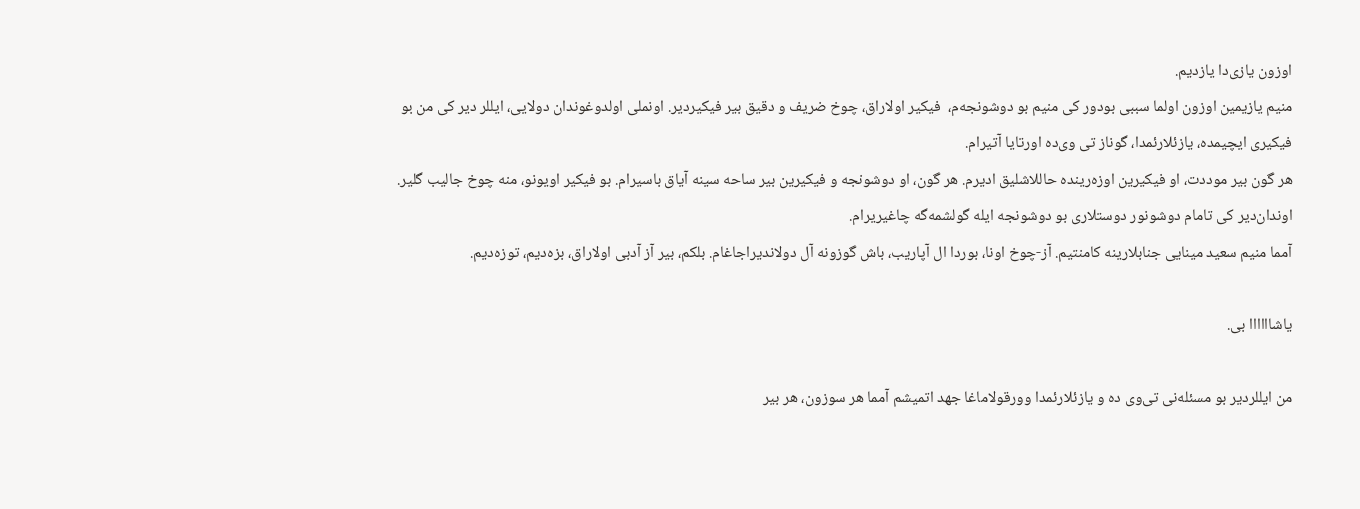اوزون یازی‌دا یازدیم.
منیم یازیمین اوزون اولما سببی بودور کی منیم بو دوشونجه‌م،  فیکیر اولاراق، چوخ ضریف و دقیق بیر فیکیر‌دیر. اونملی اولدوغوندان دولایی،‌ ایللر دیر کی من بو فیکیری ایچیمده، یازئلارئمدا، گوناز‌ تی وی‌ده اورتایا آتیرام.
هر گون بیر موددت، او فیکیرین اوزه‌رینده حاللاشلیق ادیرم. هر گون، او دوشونجه و فیکیرین بیر ساحه سینه آیاق باسیرام. بو فیکیر اویونو، منه چوخ جالیب گلیر. اوندان‌دیر کی تامام دوشونور دوستلاری بو دوشونجه‌ ایله گولشمه‌گه چاغیریرام.
آمما منیم سعید مینایی‌ جنابلارینه کامنتیم. آز-چوخ اونا، بوردا ال آپاریب، باش گوزونه آل دولاندیراجاغام. بلکم، بیر آز آدبی اولاراق، بزه‌دیم، توزه‌دیم.

یاشاااااا بی.

من ایللردیر بو مسئله‌نی تی‌وی ده و یازئلارئمدا وورقولاماغا جهد اتمیشم آمما هر سوزون، هر بیر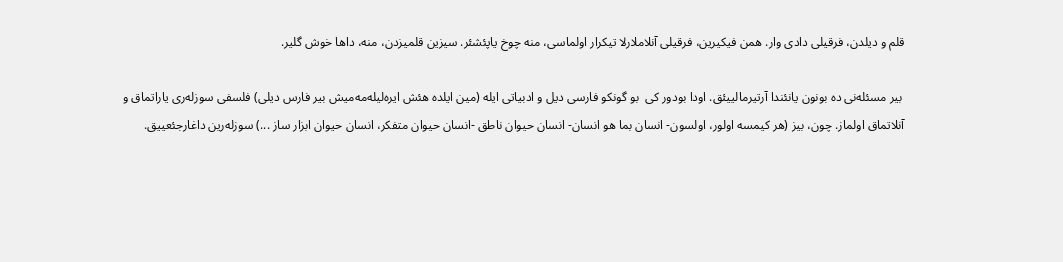قلم و دیلدن، فرقیلی دادی وار. همن فیکیرین، فرقیلی آنلاملارلا تیکرار اولماسی، منه چوخ یاپئشئر. سیزین قلمیزدن، منه، داها خوش گلیر.

 بیر مسئله‌نی ده بونون یانئندا آرتیرمالییئق. اودا بودور کی  بو گونکو فارسی دیل و ادبیاتی ایله (مین ایلده هئش ایره‌لیله‌مه‌میش بیر فارس دیلی) فلسفی سوزله‌ری یاراتماق و آنلاتماق اولماز. چون، بیز (هر کیمسه اولور، اولسون- انسان بما هو انسان- انسان حیوان ناطق -انسان حیوان متفکر، انسان حیوان ابزار ساز ...) سوزله‌رین داغارجئعییق.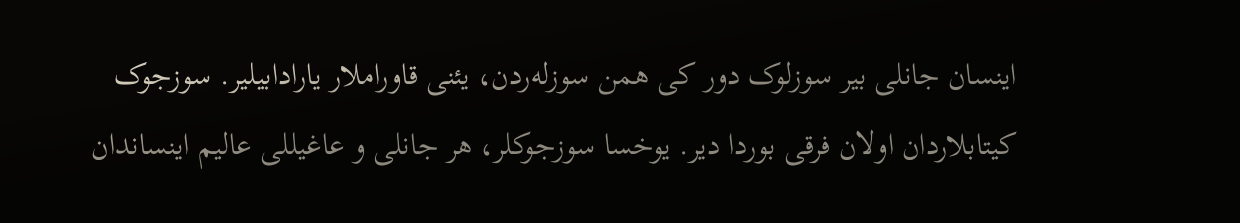اینسان جانلی بیر سوزلوک دور کی همن سوزله‌ر‌دن، یئنی قاوراملار یارادابیلیر. سوزجوک کیتابلاردان اولان فرقی بوردا دیر. یوخسا سوزجوکلر، هر جانلی و عاغیللی عالیم اینساندان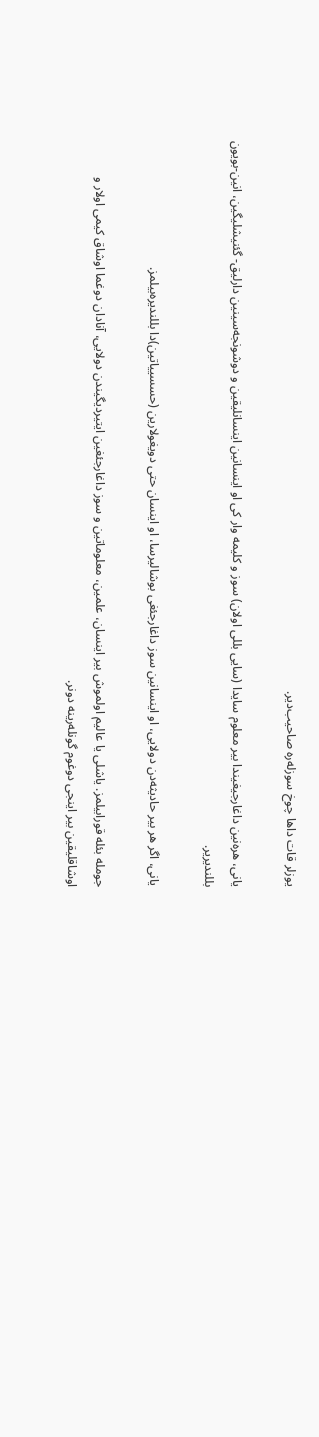یوزلر قات داها چوخ سوزله‌ره صاحیب‌دیر.

یانی، هره‌نین داغارجیغیندا بیر معلوم سایدا (سایی بللی اولان) سوز و کلیمه وار کی او اینسانین اینسانلیقین و دوشونجه‌سینین دارلیق- گئنیشلیگین، انین-بویون  بللندیریر.

یانی، اگر هر بیر حادیثه‌دن دولایی، او اینسانین سوز داغارجئغی بوشالیرسا، او اینسان حتی دویغولارین (حسسییاتین)دا بللندیره‌بیلمز.

جومله بئله قورابیلمز. یاشلی یا عالیم اولموش بیر اینسان، علمین، معلوماتین و سوز داغارجئغین ایتیردیگیندن دولایی، آنادان دوغما اوشاق کیمی اولار و اوشاقلیقین بیر اینجی دوغوم گونله‌رینه دونر.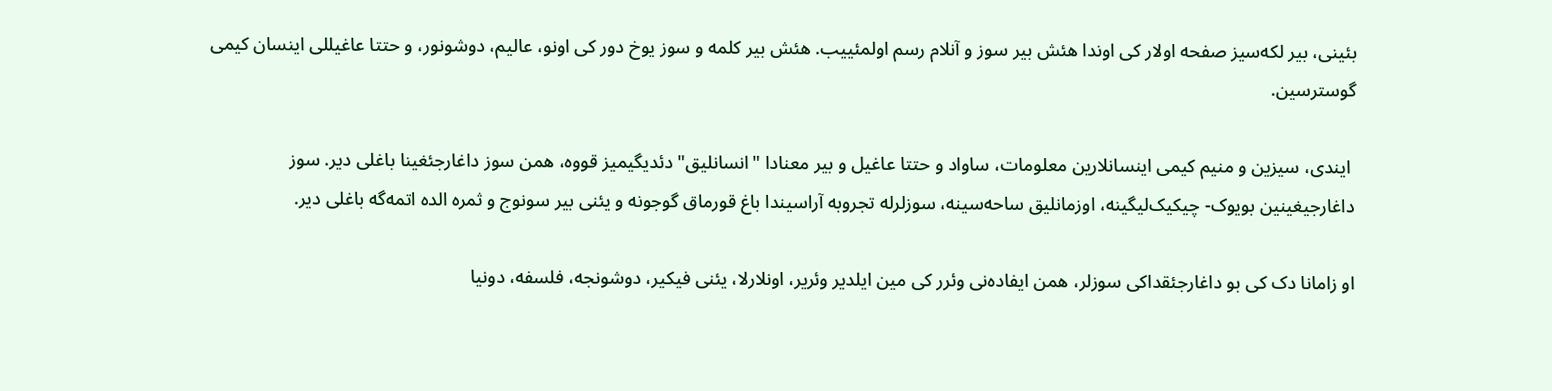بئینی، بیر لکه‌سیز صفحه اولار کی اوندا هئش بیر سوز و آنلام رسم اولمئییب. هئش بیر کلمه و سوز یوخ دور کی اونو، عالیم، دوشونور، و حتتا عاغیللی اینسان کیمی گوسترسین.

 ایندی، سیزین و منیم کیمی اینسانلارین معلومات، ساواد و حتتا عاغیل و بیر معنادا "انسانلیق" دئدیگیمیز قووه، همن سوز داغارجئغینا باغلی دیر. سوز داغارجیغینین بویوک- چیکیک‌لیگینه، اوزمانلیق ساحه‌سینه، سوزلرله تجروبه آراسیندا باغ قورماق گوجونه و یئنی بیر سونوج و ثمره الده اتمه‌گه باغلی دیر‌.

او زامانا دک کی بو داغارجئقداکی سوزلر، همن ایفاده‌نی وئرر کی مین ایلدیر وئریر، اونلارلا، یئنی فیکیر، دوشونجه، فلسفه، دونیا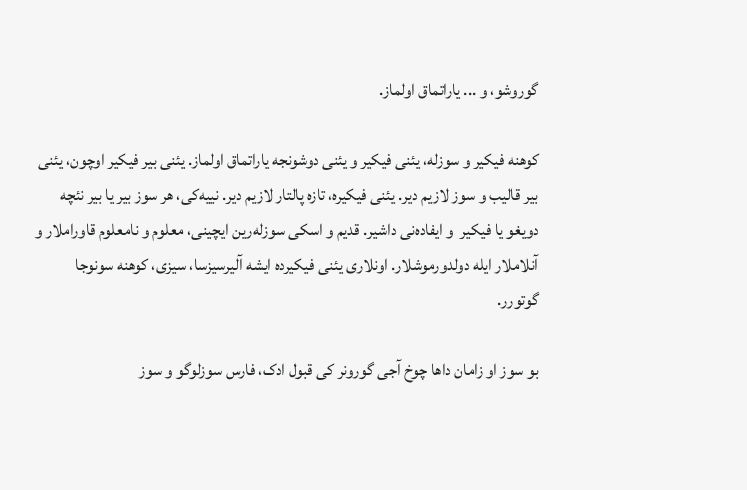گوروشو، و ... یاراتماق اولماز.

کوهنه فیکیر و سوزله، یئنی فیکیر و یئنی دوشونجه یاراتماق اولماز. یئنی بیر فیکیر اوچون، یئنی بیر قالیب و سوز لازیم دیر. یئنی فیکیره، تازه پالتار لازیم دیر. نییه‌کی، هر سوز بیر یا بیر نئچه دویغو یا فیکیر  و ایفاده‌نی داشیر. قدیم و اسکی سوزله‌رین ایچینی، معلوم و نامعلوم قاوراملار و آنلاملار ایله دولدورموشلار. اونلاری یئنی فیکیرده ایشه آلیرسیزسا، سیزی، کوهنه سونوجا گوتورر.

بو سوز او زامان داها چوخ آجی گورونر کی قبول ادک، فارس سوزلوگو و سوز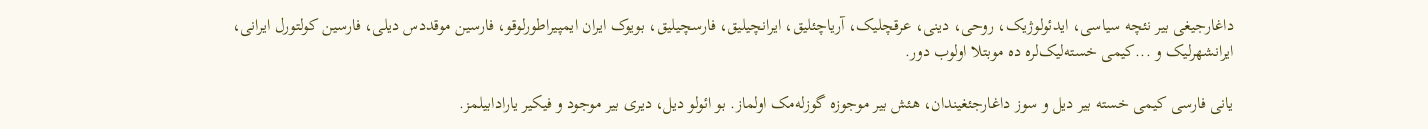داغارجیغی بیر نئچه سیاسی، ایدئولوژیک، روحی، دینی، عرقچلیک، آریاچئلیق، ایرانچیلیق، فارسچیلیق، بویوک ایران ایمپیراطورلوقو، فارسین موقددس دیلی، فارسین کولتورل ایرانی، ایرانشهرلیک و ...کیمی خسته‌لیک‌لره ده موبتلا اولوب دور.

یانی فارسی کیمی خسته بیر دیل و سوز داغارجئغیندان، هئش بیر موجوزه گوزله‌مک اولماز. بو ائولو دیل، دیری بیر موجود و فیکیر یارادابیلمز.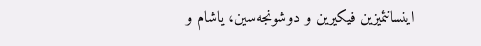اینسانئمیزین فیکیرین و دوشونجه‌سین، یاشام و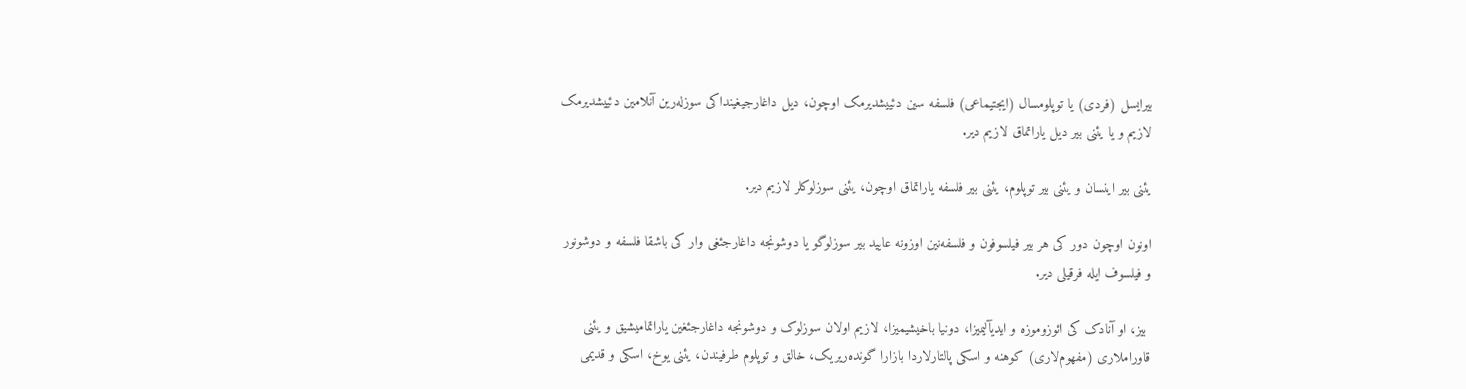بیرایسل (فردی) یا توپلومسال (ایجتیماعی) فلسفه سین دئییشدیرمک اوچون، دیل داغارجیغینداکی سوزله‌رین آنلامین دئییشدیرمک لازیم و یا یئنی بیر دیل یاراتماق لازیم‌ دیر.

یئنی بیر اینسان و یئنی بیر توپلوم، یئنی بیر فلسفه یاراتماق اوچون، یئنی سوزلوکلر لازیم دیر.

اونون اوچون‌ دور کی هر بیر فیلسوفون و فلسفه‌نین اوزونه عایید بیر سوزلوگو یا دوشونجه داغارجئغی وار کی باشقا فلسفه و دوشونور و فیلسوف ایله فرقیلی دیر.

 بیز، او آنادک کی ائوزوموزه و ایدیآلیمیزا، دونیا باخیشیمیزا، لازیم اولان سوزلوک و دوشونجه داغارجئغین یاراتمامیشیق و یئنی قاوراملاری (مفهوم‌لاری) کوهنه و اسکی پالتارلاردا بازارا گونده‌ریریک، خالق و توپلوم طرفیندن، یئنی یوخ، اسکی و قدیمی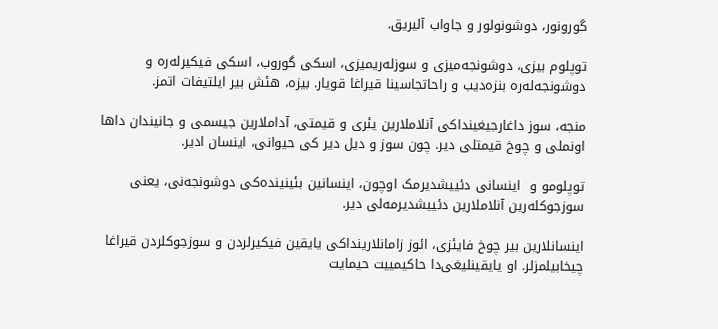گورونور، دوشونولور و جاواب آلیریق.

توپلوم بیزی، دوشونجه‌میزی و سوزله‌ریمیزی، اسکی گوروب، اسکی فیکیرله‌ره و دوشونجه‌له‌ره بنزه‌دیب و راحاتجاسینا قیراغا قویار. بیزه، هئش بیر ایلتیفات اتمز.

منجه، سوز داغارجیغینداکی آنلاملارین یئری و قیمتی، آداملارین جیسمی و جانیندان داها اونملی و چوخ قیمتلی دیر. چون سوز و دیل دیر کی حیوانی، اینسان ادیر.

توپلومو و  اینسانی دئییشدیرمک اوچون، اینسانین بئینینده‌کی دوشونجه‌نی، یعنی سوزجوکله‌رین آنلاملارین دئییشدیرمه‌لی دیر.

اینسانلارین بیر چوخ فایئزی، ائوز زامانلارینداکی یایقین فیکیرلردن و سوزجوکلردن قیراغا چیخابیلمزلر. او یایقینلیغی‌دا حاکیمییت حیمایت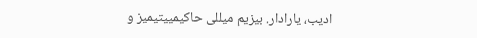ادیب، یارادار. بیزیم میللی حاکیمییتیمیز و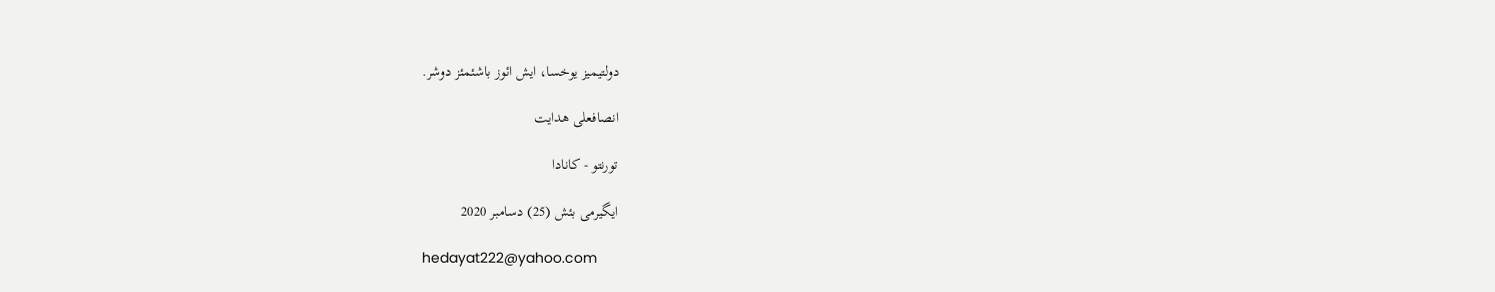دولتیمیز یوخسا، ایش ائوز باشئمئز دوشر.

انصافعلی هدایت

تورنتو - کانادا

ایگیرمی بئش (25) دسامبر 2020

hedayat222@yahoo.com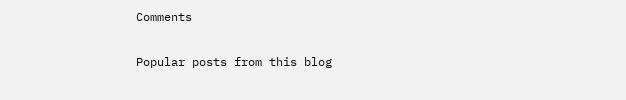Comments

Popular posts from this blog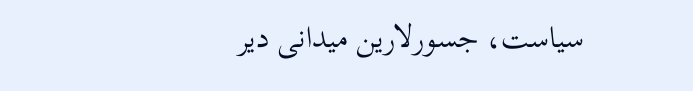سیاست، جسورلارین میدانی دیر